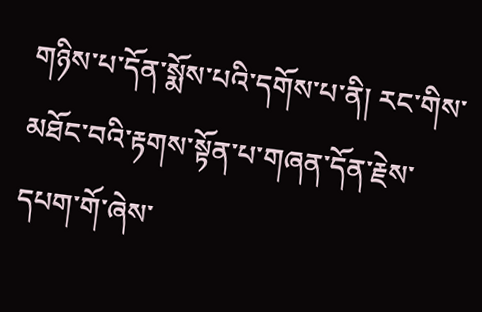གཉིས་པ་དོན་སྨོས་པའི་དགོས་པ་ནི། རང་གིས་མཐོང་བའི་རྟགས་སྟོན་པ་གཞན་དོན་རྗེས་དཔག་གོ་ཞེས་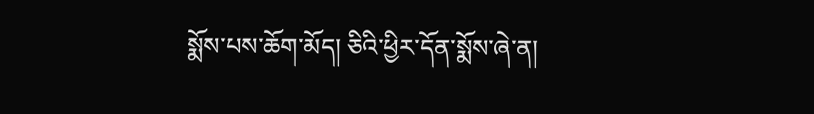སྨོས་པས་ཆོག་མོད། ཅིའི་ཕྱིར་དོན་སྨོས་ཞེ་ན།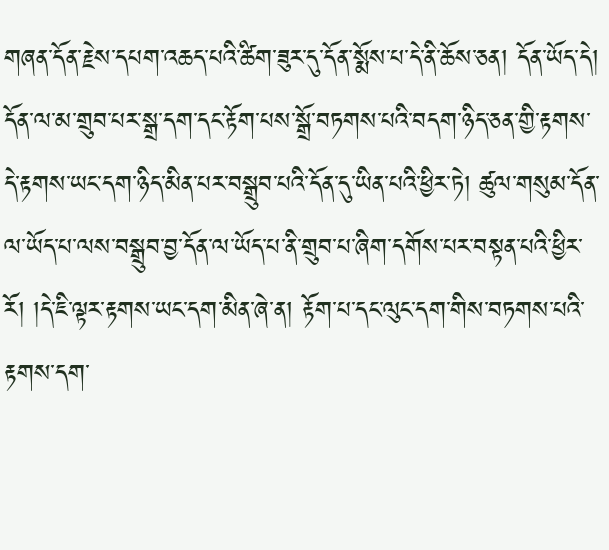གཞན་དོན་རྗེས་དཔག་འཆད་པའི་ཚིག་ཟུར་དུ་དོན་སྨོས་པ་དེ་ནི་ཆོས་ཅན། དོན་ཡོད་དེ། དོན་ལ་མ་གྲུབ་པར་སྒྲ་དག་དང་རྟོག་པས་སྒྲོ་བཏགས་པའི་བདག་ཉིད་ཅན་གྱི་རྟགས་དེ་རྟགས་ཡང་དག་ཉིད་མིན་པར་བསྒྲུབ་པའི་དོན་དུ་ཡིན་པའི་ཕྱིར་ཏེ། ཚུལ་གསུམ་དོན་ལ་ཡོད་པ་ལས་བསྒྲུབ་བྱ་དོན་ལ་ཡོད་པ་ནི་གྲུབ་པ་ཞིག་དགོས་པར་བསྟན་པའི་ཕྱིར་རོ། །དེ་ཇི་ལྟར་རྟགས་ཡང་དག་མིན་ཞེ་ན། རྟོག་པ་དང་ལུང་དག་གིས་བཏགས་པའི་རྟགས་དག་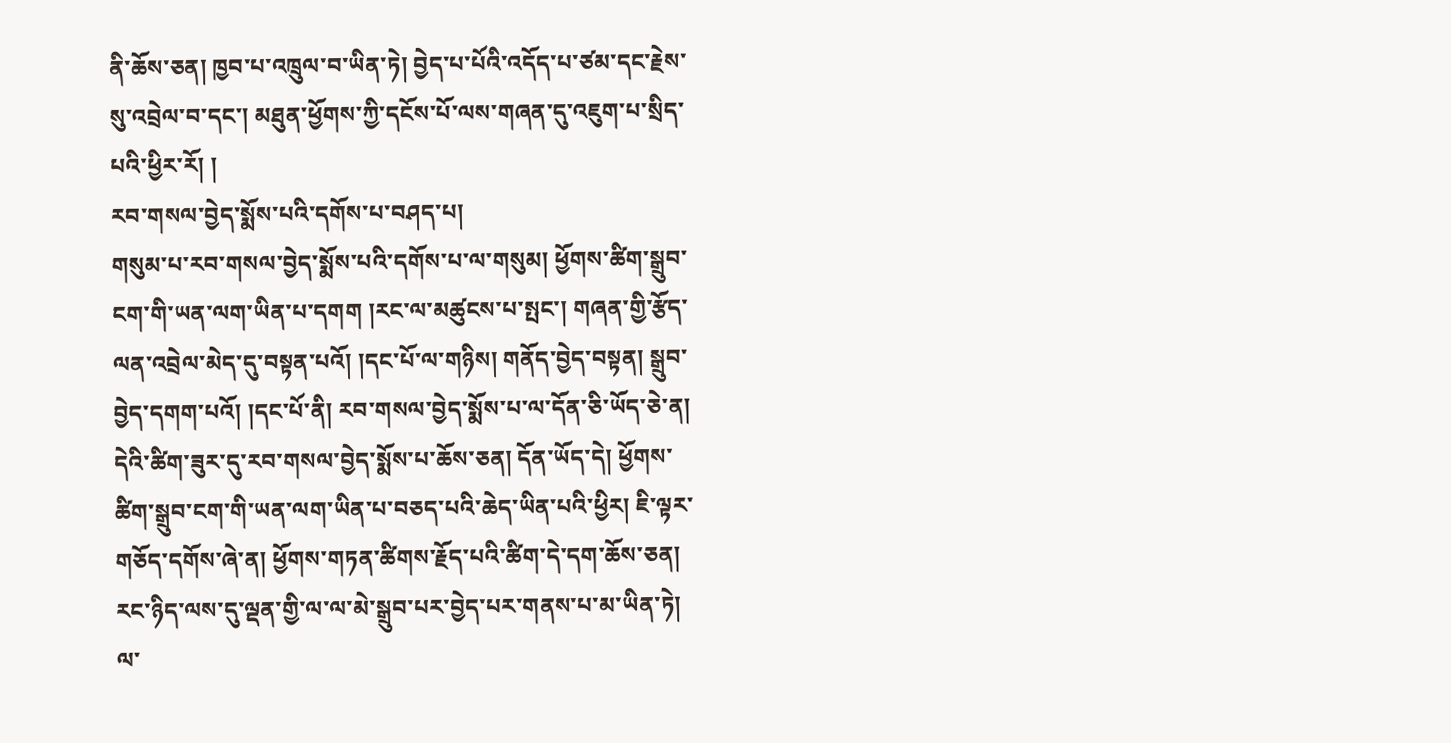ནི་ཆོས་ཅན། ཁྱབ་པ་འཁྲུལ་བ་ཡིན་ཏེ། བྱེད་པ་པོའི་འདོད་པ་ཙམ་དང་རྗེས་སུ་འབྲེལ་བ་དང་། མཐུན་ཕྱོགས་ཀྱི་དངོས་པོ་ལས་གཞན་དུ་འཇུག་པ་སྲིད་པའི་ཕྱིར་རོ། །
རབ་གསལ་བྱེད་སྨོས་པའི་དགོས་པ་བཤད་པ།
གསུམ་པ་རབ་གསལ་བྱེད་སྨོས་པའི་དགོས་པ་ལ་གསུམ། ཕྱོགས་ཚིག་སྒྲུབ་ངག་གི་ཡན་ལག་ཡིན་པ་དགག །རང་ལ་མཚུངས་པ་སྤང་། གཞན་གྱི་རྩོད་ལན་འབྲེལ་མེད་དུ་བསྟན་པའོ། །དང་པོ་ལ་གཉིས། གནོད་བྱེད་བསྟན། སྒྲུབ་བྱེད་དགག་པའོ། །དང་པོ་ནི། རབ་གསལ་བྱེད་སྨོས་པ་ལ་དོན་ཅི་ཡོད་ཅེ་ན། དེའི་ཚིག་ཟུར་དུ་རབ་གསལ་བྱེད་སྨོས་པ་ཆོས་ཅན། དོན་ཡོད་དེ། ཕྱོགས་ཚིག་སྒྲུབ་ངག་གི་ཡན་ལག་ཡིན་པ་བཅད་པའི་ཆེད་ཡིན་པའི་ཕྱིར། ཇི་ལྟར་གཅོད་དགོས་ཞེ་ན། ཕྱོགས་གཏན་ཚིགས་རྗོད་པའི་ཚིག་དེ་དག་ཆོས་ཅན། རང་ཉིད་ལས་དུ་ལྡན་གྱི་ལ་ལ་མེ་སྒྲུབ་པར་བྱེད་པར་གནས་པ་མ་ཡིན་ཏེ། ལ་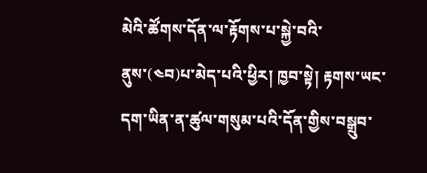མེའི་ཚོགས་དོན་ལ་རྟོགས་པ་སྐྱེ་བའི་ནུས་(༤བ)པ་མེད་པའི་ཕྱིར། ཁྱབ་སྟེ། རྟགས་ཡང་དག་ཡིན་ན་ཚུལ་གསུམ་པའི་དོན་གྱིས་བསྒྲུབ་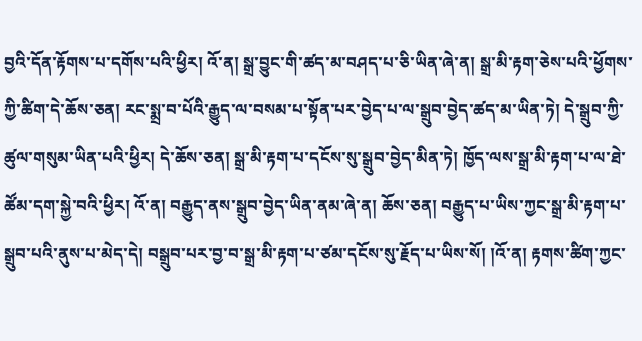བྱའི་དོན་རྟོགས་པ་དགོས་པའི་ཕྱིར། འོ་ན། སྒྲ་བྱུང་གི་ཚད་མ་བཤད་པ་ཅི་ཡིན་ཞེ་ན། སྒྲ་མི་རྟག་ཅེས་པའི་ཕྱོགས་ཀྱི་ཚིག་དེ་ཆོས་ཅན། རང་སྨྲ་བ་པོའི་རྒྱུད་ལ་བསམ་པ་སྟོན་པར་བྱེད་པ་ལ་སྒྲུབ་བྱེད་ཚད་མ་ཡིན་ཏེ། དེ་སྒྲུབ་ཀྱི་ཚུལ་གསུམ་ཡིན་པའི་ཕྱིར། དེ་ཆོས་ཅན། སྒྲ་མི་རྟག་པ་དངོས་སུ་སྒྲུབ་བྱེད་མིན་ཏེ། ཁྱོད་ལས་སྒྲ་མི་རྟག་པ་ལ་ཐེ་ཚོམ་དག་སྐྱེ་བའི་ཕྱིར། འོ་ན། བརྒྱུད་ནས་སྒྲུབ་བྱེད་ཡིན་ནམ་ཞེ་ན། ཆོས་ཅན། བརྒྱུད་པ་ཡིས་ཀྱང་སྒྲ་མི་རྟག་པ་སྒྲུབ་པའི་ནུས་པ་མེད་དེ། བསྒྲུབ་པར་བྱ་བ་སྒྲ་མི་རྟག་པ་ཙམ་དངོས་སུ་རྗོད་པ་ཡིས་སོ། །འོ་ན། རྟགས་ཚིག་ཀྱང་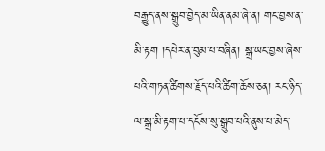བརྒྱུད་ནས་སྒྲུབ་བྱེད་མ་ཡིན་ནམ་ཞེ་ན། གང་བྱས་ན་མི་རྟག །དཔེར་ན་བུམ་པ་བཞིན། སྒྲ་ཡང་བྱས་ཞེས་པའི་གཏན་ཚིགས་རྗོད་པའི་ཚིག་ཆོས་ཅན། རང་ཉིད་ལ་སྒྲ་མི་རྟག་པ་དངོས་སུ་སྒྲུབ་པའི་ནུས་པ་མེད་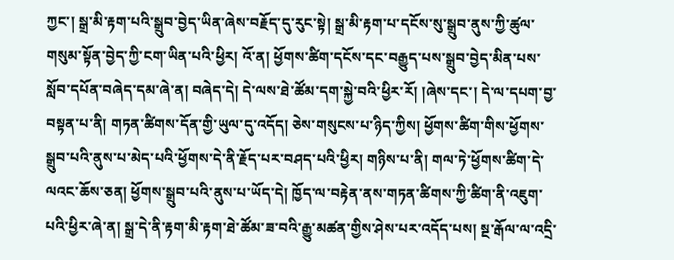ཀྱང་། སྒྲ་མི་རྟག་པའི་སྒྲུབ་བྱེད་ཡིན་ཞེས་བརྗོད་དུ་རུང་སྟེ། སྒྲ་མི་རྟག་པ་དངོས་སུ་སྒྲུབ་ནུས་ཀྱི་ཚུལ་གསུམ་སྟོན་བྱེད་ཀྱི་ངག་ཡིན་པའི་ཕྱིར། འོ་ན། ཕྱོགས་ཚིག་དངོས་དང་བརྒྱུད་པས་སྒྲུབ་བྱེད་མིན་པས་སློབ་དཔོན་བཞེད་དམ་ཞེ་ན། བཞེད་དེ། དེ་ལས་ཐེ་ཚོམ་དག་སྐྱེ་བའི་ཕྱིར་རོ། །ཞེས་དང་། དེ་ལ་དཔག་བྱ་བསྟན་པ་ནི། གཏན་ཚིགས་དོན་གྱི་ཡུལ་དུ་འདོད། ཅེས་གསུངས་པ་ཉིད་ཀྱིས། ཕྱོགས་ཚིག་གིས་ཕྱོགས་སྒྲུབ་པའི་ནུས་པ་མེད་པའི་ཕྱོགས་དེ་ནི་རྗོད་པར་བཤད་པའི་ཕྱིར། གཉིས་པ་ནི། གལ་ཏེ་ཕྱོགས་ཚིག་དེ་ལའང་ཆོས་ཅན། ཕྱོགས་སྒྲུབ་པའི་ནུས་པ་ཡོད་དེ། ཁྱོད་ལ་བརྟེན་ནས་གཏན་ཚིགས་ཀྱི་ཚིག་ནི་འཇུག་པའི་ཕྱིར་ཞེ་ན། སྒྲ་དེ་ནི་རྟག་མི་རྟག་ཐེ་ཚོམ་ཟ་བའི་རྒྱུ་མཚན་གྱིས་ཤེས་པར་འདོད་པས། སྔ་རྒོལ་ལ་འདྲི་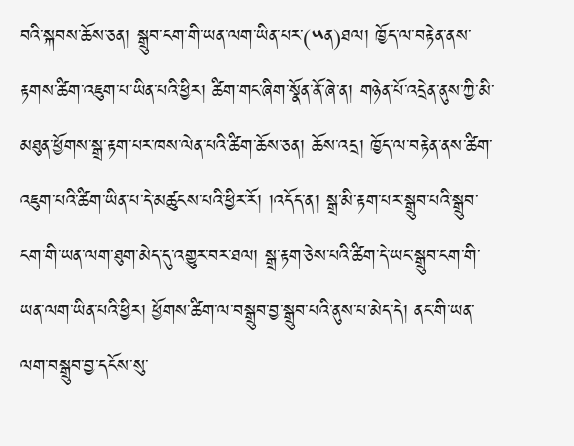བའི་སྐབས་ཆོས་ཅན། སྒྲུབ་ངག་གི་ཡན་ལག་ཡིན་པར་(༥ན)ཐལ། ཁྱོད་ལ་བརྟེན་ནས་རྟགས་ཚིག་འཇུག་པ་ཡིན་པའི་ཕྱིར། ཚིག་གང་ཞིག་སྣོན་ནོ་ཞེ་ན། གཉེན་པོ་འདྲེན་ནུས་ཀྱི་མི་མཐུན་ཕྱོགས་སྒྲ་རྟག་པར་ཁས་ལེན་པའི་ཚིག་ཆོས་ཅན། ཆོས་འདྲ། ཁྱོད་ལ་བརྟེན་ནས་ཚིག་འཇུག་པའི་ཚིག་ཡིན་པ་དེ་མཚུངས་པའི་ཕྱིར་རོ། །འདོད་ན། སྒྲ་མི་རྟག་པར་སྒྲུབ་པའི་སྒྲུབ་ངག་གི་ཡན་ལག་ཐུག་མེད་དུ་འགྱུར་བར་ཐལ། སྒྲ་རྟག་ཅེས་པའི་ཚིག་དེ་ཡང་སྒྲུབ་ངག་གི་ཡན་ལག་ཡིན་པའི་ཕྱིར། ཕྱོགས་ཚིག་ལ་བསྒྲུབ་བྱ་སྒྲུབ་པའི་ནུས་པ་མེད་དེ། ནང་གི་ཡན་ལག་བསྒྲུབ་བྱ་དངོས་སུ་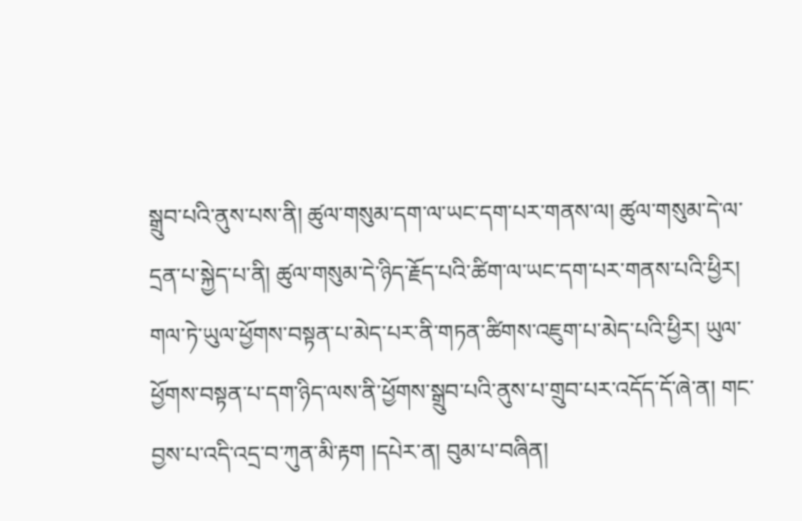སྒྲུབ་པའི་ནུས་པས་ནི། ཚུལ་གསུམ་དག་ལ་ཡང་དག་པར་གནས་ལ། ཚུལ་གསུམ་དེ་ལ་དྲན་པ་སྐྱེད་པ་ནི། ཚུལ་གསུམ་དེ་ཉིད་རྗོད་པའི་ཚིག་ལ་ཡང་དག་པར་གནས་པའི་ཕྱིར། གལ་ཏེ་ཡུལ་ཕྱོགས་བསྟན་པ་མེད་པར་ནི་གཏན་ཚིགས་འཇུག་པ་མེད་པའི་ཕྱིར། ཡུལ་ཕྱོགས་བསྟན་པ་དག་ཉིད་ལས་ནི་ཕྱོགས་སྒྲུབ་པའི་ནུས་པ་གྲུབ་པར་འདོད་དོ་ཞེ་ན། གང་བྱས་པ་འདི་འདྲ་བ་ཀུན་མི་རྟག །དཔེར་ན། བུམ་པ་བཞིན།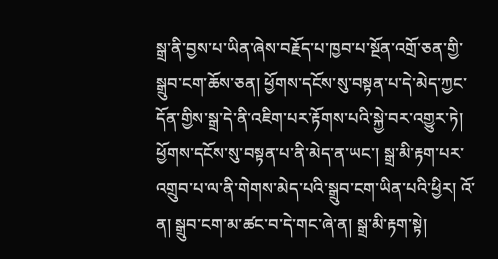སྒྲ་ནི་བྱས་པ་ཡིན་ཞེས་བརྗོད་པ་ཁྱབ་པ་སྔོན་འགྲོ་ཅན་གྱི་སྒྲུབ་ངག་ཆོས་ཅན། ཕྱོགས་དངོས་སུ་བསྟན་པ་དེ་མེད་ཀྱང་དོན་གྱིས་སྒྲ་དེ་ནི་འཇིག་པར་རྟོགས་པའི་སྐྱེ་བར་འགྱུར་ཏེ། ཕྱོགས་དངོས་སུ་བསྟན་པ་ནི་མེད་ན་ཡང་། སྒྲ་མི་རྟག་པར་འགྲུབ་པ་ལ་ནི་གེགས་མེད་པའི་སྒྲུབ་ངག་ཡིན་པའི་ཕྱིར། འོ་ན། སྒྲུབ་ངག་མ་ཚང་བ་དེ་གང་ཞེ་ན། སྒྲ་མི་རྟག་སྟེ།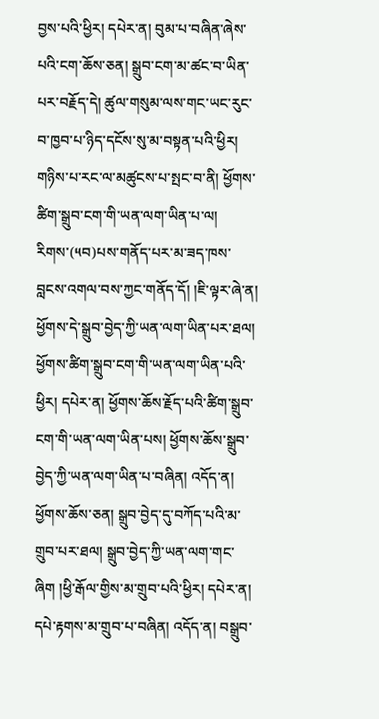བྱས་པའི་ཕྱིར། དཔེར་ན། བུམ་པ་བཞིན་ཞེས་པའི་ངག་ཆོས་ཅན། སྒྲུབ་ངག་མ་ཚང་བ་ཡིན་པར་བརྗོད་དེ། ཚུལ་གསུམ་ལས་གང་ཡང་རུང་བ་ཁྱབ་པ་ཉིད་དངོས་སུ་མ་བསྟན་པའི་ཕྱིར།
གཉིས་པ་རང་ལ་མཚུངས་པ་སྤང་བ་ནི། ཕྱོགས་ཚིག་སྒྲུབ་ངག་གི་ཡན་ལག་ཡིན་པ་ལ། རིགས་(༥བ)པས་གནོད་པར་མ་ཟད་ཁས་བླངས་འགལ་བས་ཀྱང་གནོད་དོ། །ཇི་ལྟར་ཞེ་ན། ཕྱོགས་དེ་སྒྲུབ་བྱེད་ཀྱི་ཡན་ལག་ཡིན་པར་ཐལ། ཕྱོགས་ཚིག་སྒྲུབ་ངག་གི་ཡན་ལག་ཡིན་པའི་ཕྱིར། དཔེར་ན། ཕྱོགས་ཆོས་རྗོད་པའི་ཚིག་སྒྲུབ་ངག་གི་ཡན་ལག་ཡིན་པས། ཕྱོགས་ཆོས་སྒྲུབ་བྱེད་ཀྱི་ཡན་ལག་ཡིན་པ་བཞིན། འདོད་ན། ཕྱོགས་ཆོས་ཅན། སྒྲུབ་བྱེད་དུ་བཀོད་པའི་མ་གྲུབ་པར་ཐལ། སྒྲུབ་བྱེད་ཀྱི་ཡན་ལག་གང་ཞིག །ཕྱི་རྒོལ་གྱིས་མ་གྲུབ་པའི་ཕྱིར། དཔེར་ན། དཔེ་རྟགས་མ་གྲུབ་པ་བཞིན། འདོད་ན། བསྒྲུབ་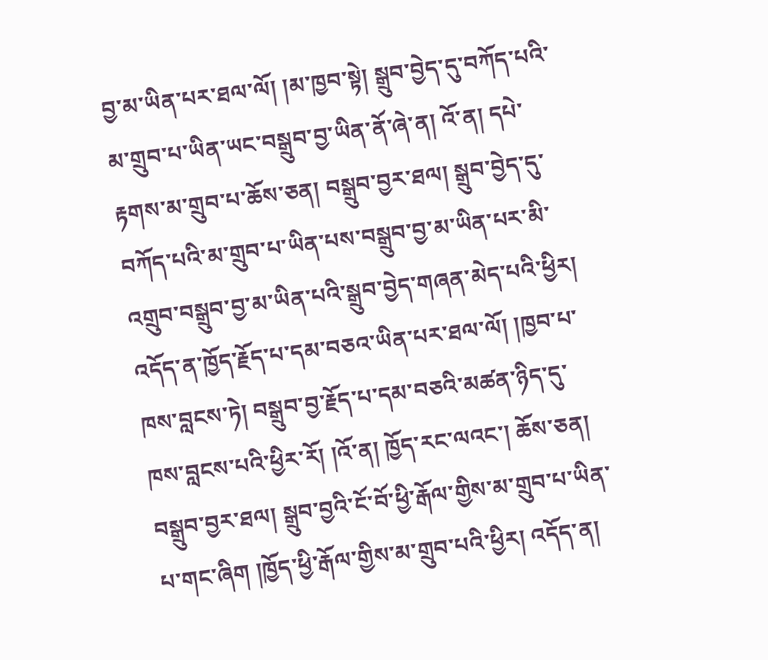བྱ་མ་ཡིན་པར་ཐལ་ལོ། །མ་ཁྱབ་སྟེ། སྒྲུབ་བྱེད་དུ་བཀོད་པའི་མ་གྲུབ་པ་ཡིན་ཡང་བསྒྲུབ་བྱ་ཡིན་ནོ་ཞེ་ན། འོ་ན། དཔེ་རྟགས་མ་གྲུབ་པ་ཆོས་ཅན། བསྒྲུབ་བྱར་ཐལ། སྒྲུབ་བྱེད་དུ་བཀོད་པའི་མ་གྲུབ་པ་ཡིན་པས་བསྒྲུབ་བྱ་མ་ཡིན་པར་མི་འགྲུབ་བསྒྲུབ་བྱ་མ་ཡིན་པའི་སྒྲུབ་བྱེད་གཞན་མེད་པའི་ཕྱིར། འདོད་ན་ཁྱོད་རྗོད་པ་དམ་བཅའ་ཡིན་པར་ཐལ་ལོ། །ཁྱབ་པ་ཁས་བླངས་ཏེ། བསྒྲུབ་བྱ་རྗོད་པ་དམ་བཅའི་མཚན་ཉིད་དུ་ཁས་བླངས་པའི་ཕྱིར་རོ། །འོ་ན། ཁྱོད་རང་ལའང་། ཆོས་ཅན། བསྒྲུབ་བྱར་ཐལ། སྒྲུབ་བྱའི་ངོ་བོ་ཕྱི་རྒོལ་གྱིས་མ་གྲུབ་པ་ཡིན་པ་གང་ཞིག །ཁྱོད་ཕྱི་རྒོལ་གྱིས་མ་གྲུབ་པའི་ཕྱིར། འདོད་ན།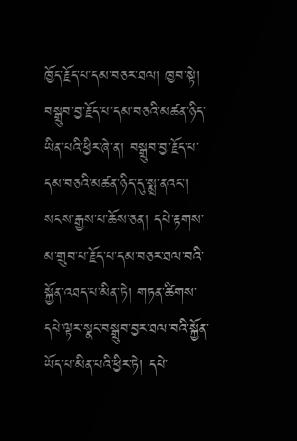ཁྱོད་རྗོད་པ་དམ་བཅར་ཐལ། ཁྱབ་སྟེ། བསྒྲུབ་བྱ་རྗོད་པ་དམ་བཅའི་མཚན་ཉིད་ཡིན་པའི་ཕྱིར་ཞེ་ན། བསྒྲུབ་བྱ་རྗོད་པ་དམ་བཅའི་མཚན་ཉིད་དུ་སྨྲ་ནའང་། སངས་རྒྱས་པ་ཆོས་ཅན། དཔེ་རྟགས་མ་གྲུབ་པ་རྗོད་པ་དམ་བཅར་ཐལ་བའི་སྐྱོན་འཐད་པ་མིན་ཏེ། གཏན་ཚིགས་དཔེ་ལྟར་སྣང་བསྒྲུབ་བྱར་ཐལ་བའི་སྐྱོན་ཡོད་པ་མིན་པའི་ཕྱིར་ཏེ། དཔེ་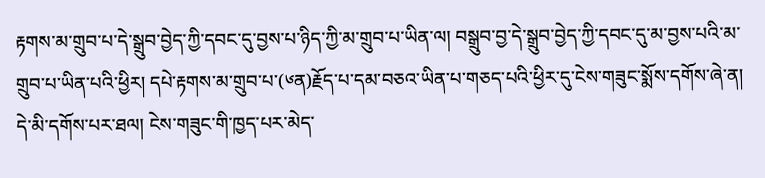རྟགས་མ་གྲུབ་པ་དེ་སྒྲུབ་བྱེད་ཀྱི་དབང་དུ་བྱས་པ་ཉིད་ཀྱི་མ་གྲུབ་པ་ཡིན་ལ། བསྒྲུབ་བྱ་དེ་སྒྲུབ་བྱེད་ཀྱི་དབང་དུ་མ་བྱས་པའི་མ་གྲུབ་པ་ཡིན་པའི་ཕྱིར། དཔེ་རྟགས་མ་གྲུབ་པ་(༦ན)རྗོད་པ་དམ་བཅའ་ཡིན་པ་གཅད་པའི་ཕྱིར་དུ་ངེས་གཟུང་སྨོས་དགོས་ཞེ་ན། དེ་མི་དགོས་པར་ཐལ། ངེས་གཟུང་གི་ཁྱད་པར་མེད་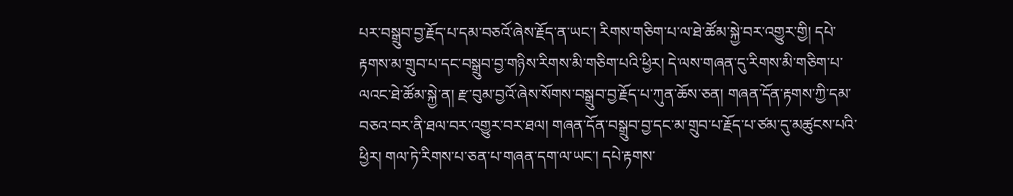པར་བསྒྲུབ་བྱ་རྗོད་པ་དམ་བཅའོ་ཞེས་རྗོད་ན་ཡང་། རིགས་གཅིག་པ་ལ་ཐེ་ཚོམ་སྐྱེ་བར་འགྱུར་གྱི། དཔེ་རྟགས་མ་གྲུབ་པ་དང་བསྒྲུབ་བྱ་གཉིས་རིགས་མི་གཅིག་པའི་ཕྱིར། དེ་ལས་གཞན་དུ་རིགས་མི་གཅིག་པ་ལའང་ཐེ་ཚོམ་སྐྱེ་ན། རྫ་བུམ་བྱའོ་ཞེས་སོགས་བསྒྲུབ་བྱ་རྗོད་པ་ཀུན་ཆོས་ཅན། གཞན་དོན་རྟགས་ཀྱི་དམ་བཅའ་བར་ནི་ཐལ་བར་འགྱུར་བར་ཐལ། གཞན་དོན་བསྒྲུབ་བྱ་དང་མ་གྲུབ་པ་རྗོད་པ་ཙམ་དུ་མཚུངས་པའི་ཕྱིར། གལ་ཏེ་རིགས་པ་ཅན་པ་གཞན་དག་ལ་ཡང་། དཔེ་རྟགས་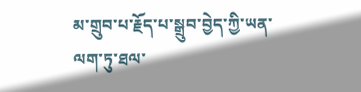མ་གྲུབ་པ་རྗོད་པ་སྒྲུབ་བྱེད་ཀྱི་ཡན་ལག་ཏུ་ཐལ་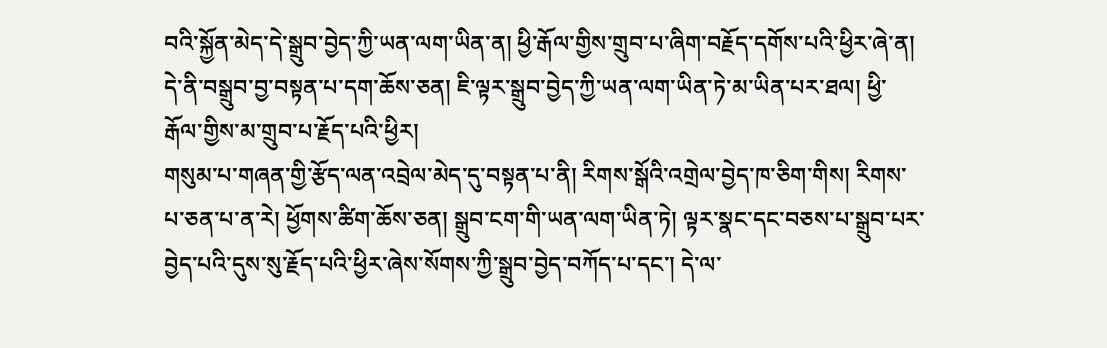བའི་སྐྱོན་མེད་དེ་སྒྲུབ་བྱེད་ཀྱི་ཡན་ལག་ཡིན་ན། ཕྱི་རྒོལ་གྱིས་གྲུབ་པ་ཞིག་བརྗོད་དགོས་པའི་ཕྱིར་ཞེ་ན། དེ་ནི་བསྒྲུབ་བྱ་བསྟན་པ་དག་ཆོས་ཅན། ཇི་ལྟར་སྒྲུབ་བྱེད་ཀྱི་ཡན་ལག་ཡིན་ཏེ་མ་ཡིན་པར་ཐལ། ཕྱི་རྒོལ་གྱིས་མ་གྲུབ་པ་རྗོད་པའི་ཕྱིར།
གསུམ་པ་གཞན་གྱི་རྩོད་ལན་འབྲེལ་མེད་དུ་བསྟན་པ་ནི། རིགས་སྒོའི་འགྲེལ་བྱེད་ཁ་ཅིག་གིས། རིགས་པ་ཅན་པ་ན་རེ། ཕྱོགས་ཚིག་ཆོས་ཅན། སྒྲུབ་ངག་གི་ཡན་ལག་ཡིན་ཏེ། ལྟར་སྣང་དང་བཅས་པ་སྒྲུབ་པར་བྱེད་པའི་དུས་སུ་རྗོད་པའི་ཕྱིར་ཞེས་སོགས་ཀྱི་སྒྲུབ་བྱེད་བཀོད་པ་དང་། དེ་ལ་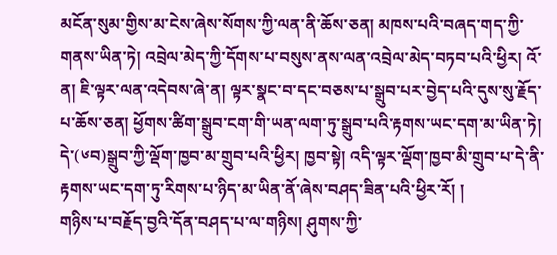མངོན་སུམ་གྱིས་མ་ངེས་ཞེས་སོགས་ཀྱི་ལན་ནི་ཆོས་ཅན། མཁས་པའི་བཞད་གད་ཀྱི་གནས་ཡིན་ཏེ། འབྲེལ་མེད་ཀྱི་དོགས་པ་བསུས་ནས་ལན་འབྲེལ་མེད་བཏབ་པའི་ཕྱིར། འོ་ན། ཇི་ལྟར་ལན་འདེབས་ཞེ་ན། ལྟར་སྣང་བ་དང་བཅས་པ་སྒྲུབ་པར་བྱེད་པའི་དུས་སུ་རྗོད་པ་ཆོས་ཅན། ཕྱོགས་ཚིག་སྒྲུབ་ངག་གི་ཡན་ལག་ཏུ་སྒྲུབ་པའི་རྟགས་ཡང་དག་མ་ཡིན་ཏེ། དེ་(༦བ)སྒྲུབ་ཀྱི་ལྡོག་ཁྱབ་མ་གྲུབ་པའི་ཕྱིར། ཁྱབ་སྟེ། འདི་ལྟར་ལྡོག་ཁྱབ་མི་གྲུབ་པ་དེ་ནི་རྟགས་ཡང་དག་ཏུ་རིགས་པ་ཉིད་མ་ཡིན་ནོ་ཞེས་བཤད་ཟིན་པའི་ཕྱིར་རོ། །
གཉིས་པ་བརྗོད་བྱའི་དོན་བཤད་པ་ལ་གཉིས། ཤུགས་ཀྱི་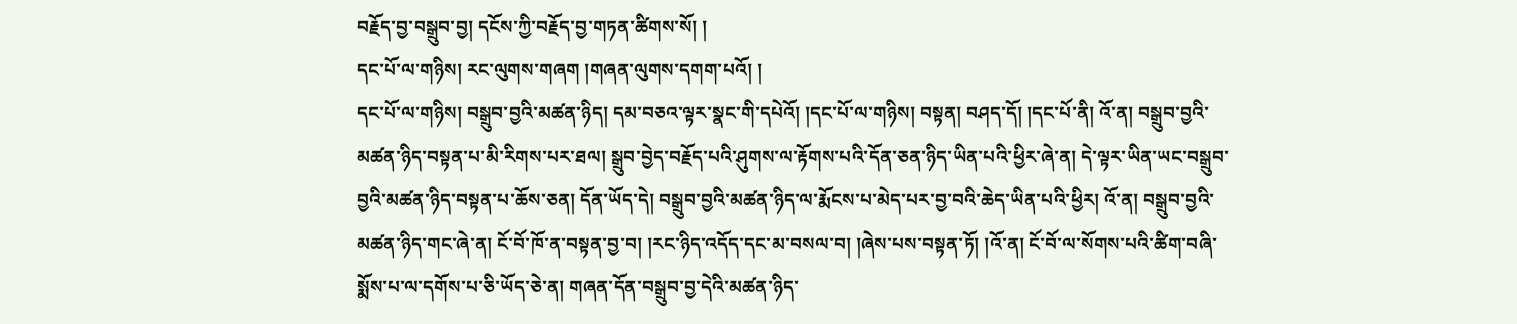བརྗོད་བྱ་བསྒྲུབ་བྱ། དངོས་ཀྱི་བརྗོད་བྱ་གཏན་ཚིགས་སོ། །
དང་པོ་ལ་གཉིས། རང་ལུགས་གཞག །གཞན་ལུགས་དགག་པའོ། །
དང་པོ་ལ་གཉིས། བསྒྲུབ་བྱའི་མཚན་ཉིད། དམ་བཅའ་ལྟར་སྣང་གི་དཔེའོ། །དང་པོ་ལ་གཉིས། བསྟན། བཤད་དོ། །དང་པོ་ནི། འོ་ན། བསྒྲུབ་བྱའི་མཚན་ཉིད་བསྟན་པ་མི་རིགས་པར་ཐལ། སྒྲུབ་བྱེད་བརྗོད་པའི་ཤུགས་ལ་རྟོགས་པའི་དོན་ཅན་ཉིད་ཡིན་པའི་ཕྱིར་ཞེ་ན། དེ་ལྟར་ཡིན་ཡང་བསྒྲུབ་བྱའི་མཚན་ཉིད་བསྟན་པ་ཆོས་ཅན། དོན་ཡོད་དེ། བསྒྲུབ་བྱའི་མཚན་ཉིད་ལ་རྨོངས་པ་མེད་པར་བྱ་བའི་ཆེད་ཡིན་པའི་ཕྱིར། འོ་ན། བསྒྲུབ་བྱའི་མཚན་ཉིད་གང་ཞེ་ན། ངོ་བོ་ཁོ་ན་བསྟན་བྱ་བ། །རང་ཉིད་འདོད་དང་མ་བསལ་བ། །ཞེས་པས་བསྟན་ཏོ། །འོ་ན། ངོ་བོ་ལ་སོགས་པའི་ཚིག་བཞི་སྨོས་པ་ལ་དགོས་པ་ཅི་ཡོད་ཅེ་ན། གཞན་དོན་བསྒྲུབ་བྱ་དེའི་མཚན་ཉིད་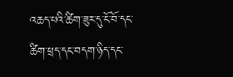འཆད་པའི་ཚིག་ཟུར་དུ་ངོ་བོ་དང་ཚིག་ཕྲད་དང་བདག་ཉིད་དང་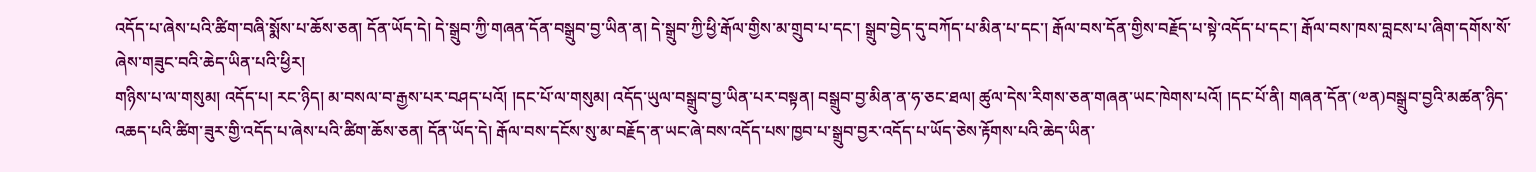འདོད་པ་ཞེས་པའི་ཚིག་བཞི་སྨོས་པ་ཆོས་ཅན། དོན་ཡོད་དེ། དེ་སྒྲུབ་ཀྱི་གཞན་དོན་བསྒྲུབ་བྱ་ཡིན་ན། དེ་སྒྲུབ་ཀྱི་ཕྱི་རྒོལ་གྱིས་མ་གྲུབ་པ་དང་། སྒྲུབ་བྱེད་དུ་བཀོད་པ་མིན་པ་དང་། རྒོལ་བས་དོན་གྱིས་བརྗོད་པ་སྟེ་འདོད་པ་དང་། རྒོལ་བས་ཁས་བླངས་པ་ཞིག་དགོས་སོ་ཞེས་གཟུང་བའི་ཆེད་ཡིན་པའི་ཕྱིར།
གཉིས་པ་ལ་གསུམ། འདོད་པ། རང་ཉིད། མ་བསལ་བ་རྒྱས་པར་བཤད་པའོ། །དང་པོ་ལ་གསུམ། འདོད་ཡུལ་བསྒྲུབ་བྱ་ཡིན་པར་བསྟན། བསྒྲུབ་བྱ་མིན་ན་ཧ་ཅང་ཐལ། ཚུལ་དེས་རིགས་ཅན་གཞན་ཡང་ཁེགས་པའོ། །དང་པོ་ནི། གཞན་དོན་(༧ན)བསྒྲུབ་བྱའི་མཚན་ཉིད་འཆད་པའི་ཚིག་ཟུར་གྱི་འདོད་པ་ཞེས་པའི་ཚིག་ཆོས་ཅན། དོན་ཡོད་དེ། རྒོལ་བས་དངོས་སུ་མ་བརྗོད་ན་ཡང་ཞེ་བས་འདོད་པས་ཁྱབ་པ་སྒྲུབ་བྱར་འདོད་པ་ཡོད་ཅེས་རྟོགས་པའི་ཆེད་ཡིན་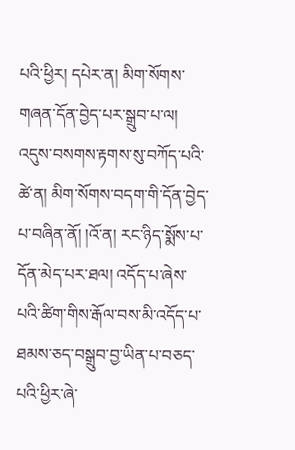པའི་ཕྱིར། དཔེར་ན། མིག་སོགས་གཞན་དོན་བྱེད་པར་སྒྲུབ་པ་ལ། འདུས་བསགས་རྟགས་སུ་བཀོད་པའི་ཚེ་ན། མིག་སོགས་བདག་གི་དོན་བྱེད་པ་བཞིན་ནོ། །འོ་ན། རང་ཉིད་སྨོས་པ་དོན་མེད་པར་ཐལ། འདོད་པ་ཞེས་པའི་ཚིག་གིས་རྒོལ་བས་མི་འདོད་པ་ཐམས་ཅད་བསྒྲུབ་བྱ་ཡིན་པ་བཅད་པའི་ཕྱིར་ཞེ་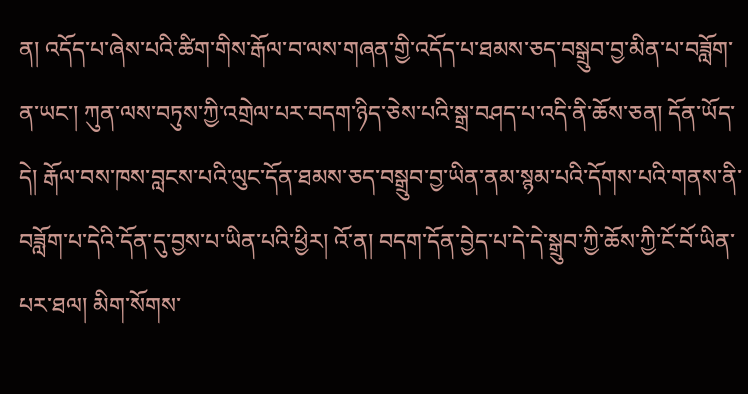ན། འདོད་པ་ཞེས་པའི་ཚིག་གིས་རྒོལ་བ་ལས་གཞན་གྱི་འདོད་པ་ཐམས་ཅད་བསྒྲུབ་བྱ་མིན་པ་བཟློག་ན་ཡང་། ཀུན་ལས་བཏུས་ཀྱི་འགྲེལ་པར་བདག་ཉིད་ཅེས་པའི་སྒྲ་བཤད་པ་འདི་ནི་ཆོས་ཅན། དོན་ཡོད་དེ། རྒོལ་བས་ཁས་བླངས་པའི་ལུང་དོན་ཐམས་ཅད་བསྒྲུབ་བྱ་ཡིན་ནམ་སྙམ་པའི་དོགས་པའི་གནས་ནི་བཟློག་པ་དེའི་དོན་དུ་བྱས་པ་ཡིན་པའི་ཕྱིར། འོ་ན། བདག་དོན་བྱེད་པ་དེ་དེ་སྒྲུབ་ཀྱི་ཆོས་ཀྱི་ངོ་བོ་ཡིན་པར་ཐལ། མིག་སོགས་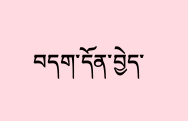བདག་དོན་བྱེད་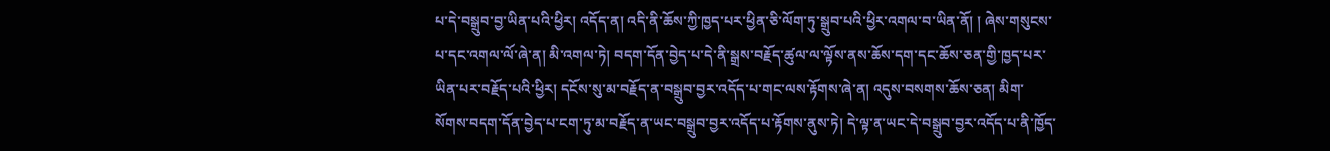པ་དེ་བསྒྲུབ་བྱ་ཡིན་པའི་ཕྱིར། འདོད་ན། འདི་ནི་ཆོས་ཀྱི་ཁྱད་པར་ཕྱིན་ཅི་ལོག་ཏུ་སྒྲུབ་པའི་ཕྱིར་འགལ་བ་ཡིན་ནོ། ། ཞེས་གསུངས་པ་དང་འགལ་ལོ་ཞེ་ན། མི་འགལ་ཏེ། བདག་དོན་བྱེད་པ་དེ་ནི་སྒྲས་བརྗོད་ཚུལ་ལ་ལྟོས་ནས་ཆོས་དག་དང་ཆོས་ཅན་གྱི་ཁྱད་པར་ཡིན་པར་བརྗོད་པའི་ཕྱིར། དངོས་སུ་མ་བརྗོད་ན་བསྒྲུབ་བྱར་འདོད་པ་གང་ལས་རྟོགས་ཞེ་ན། འདུས་བསགས་ཆོས་ཅན། མིག་སོགས་བདག་དོན་བྱེད་པ་ངག་ཏུ་མ་བརྗོད་ན་ཡང་བསྒྲུབ་བྱར་འདོད་པ་རྟོགས་ནུས་ཏེ། དེ་ལྟ་ན་ཡང་དེ་བསྒྲུབ་བྱར་འདོད་པ་ནི་ཁྱོད་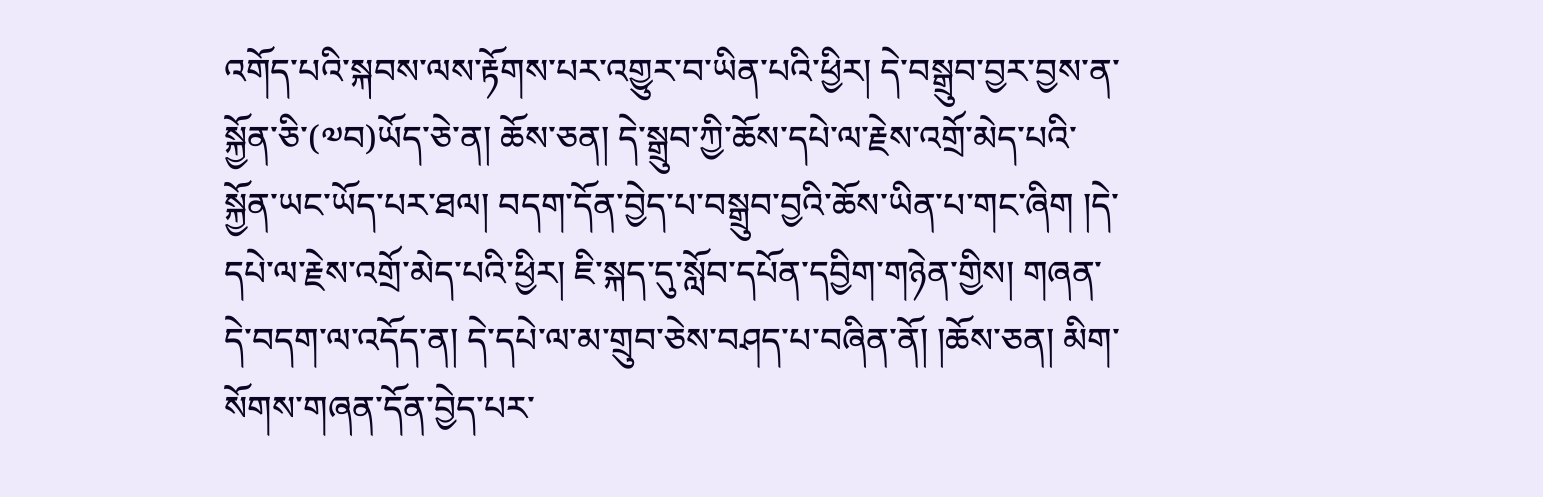འགོད་པའི་སྐབས་ལས་རྟོགས་པར་འགྱུར་བ་ཡིན་པའི་ཕྱིར། དེ་བསྒྲུབ་བྱར་བྱས་ན་སྐྱོན་ཅི་(༧བ)ཡོད་ཅེ་ན། ཆོས་ཅན། དེ་སྒྲུབ་ཀྱི་ཆོས་དཔེ་ལ་རྗེས་འགྲོ་མེད་པའི་སྐྱོན་ཡང་ཡོད་པར་ཐལ། བདག་དོན་བྱེད་པ་བསྒྲུབ་བྱའི་ཆོས་ཡིན་པ་གང་ཞིག །དེ་དཔེ་ལ་རྗེས་འགྲོ་མེད་པའི་ཕྱིར། ཇི་སྐད་དུ་སློབ་དཔོན་དབྱིག་གཉེན་གྱིས། གཞན་དེ་བདག་ལ་འདོད་ན། དེ་དཔེ་ལ་མ་གྲུབ་ཅེས་བཤད་པ་བཞིན་ནོ། །ཆོས་ཅན། མིག་སོགས་གཞན་དོན་བྱེད་པར་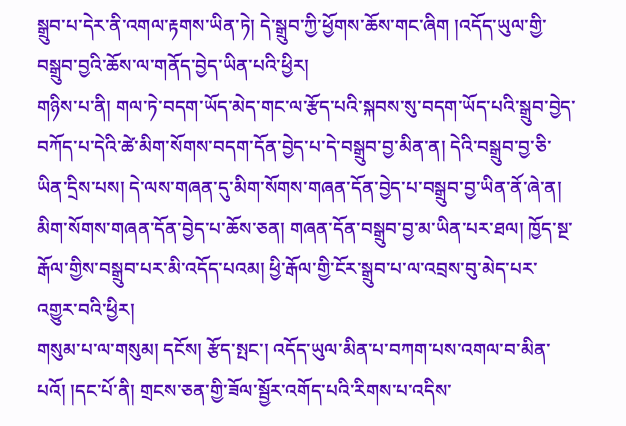སྒྲུབ་པ་དེར་ནི་འགལ་རྟགས་ཡིན་ཏེ། དེ་སྒྲུབ་ཀྱི་ཕྱོགས་ཆོས་གང་ཞིག །འདོད་ཡུལ་གྱི་བསྒྲུབ་བྱའི་ཆོས་ལ་གནོད་བྱེད་ཡིན་པའི་ཕྱིར།
གཉིས་པ་ནི། གལ་ཏེ་བདག་ཡོད་མེད་གང་ལ་རྩོད་པའི་སྐབས་སུ་བདག་ཡོད་པའི་སྒྲུབ་བྱེད་བཀོད་པ་དེའི་ཚེ་མིག་སོགས་བདག་དོན་བྱེད་པ་དེ་བསྒྲུབ་བྱ་མིན་ན། དེའི་བསྒྲུབ་བྱ་ཅི་ཡིན་དྲིས་པས། དེ་ལས་གཞན་དུ་མིག་སོགས་གཞན་དོན་བྱེད་པ་བསྒྲུབ་བྱ་ཡིན་ནོ་ཞེ་ན། མིག་སོགས་གཞན་དོན་བྱེད་པ་ཆོས་ཅན། གཞན་དོན་བསྒྲུབ་བྱ་མ་ཡིན་པར་ཐལ། ཁྱོད་སྔ་རྒོལ་གྱིས་བསྒྲུབ་པར་མི་འདོད་པའམ། ཕྱི་རྒོལ་གྱི་ངོར་སྒྲུབ་པ་ལ་འབྲས་བུ་མེད་པར་འགྱུར་བའི་ཕྱིར།
གསུམ་པ་ལ་གསུམ། དངོས། རྩོད་སྤང་། འདོད་ཡུལ་མིན་པ་བཀག་པས་འགལ་བ་མིན་པའོ། །དང་པོ་ནི། གྲངས་ཅན་གྱི་ཟོལ་སྦྱོར་འགོད་པའི་རིགས་པ་འདིས་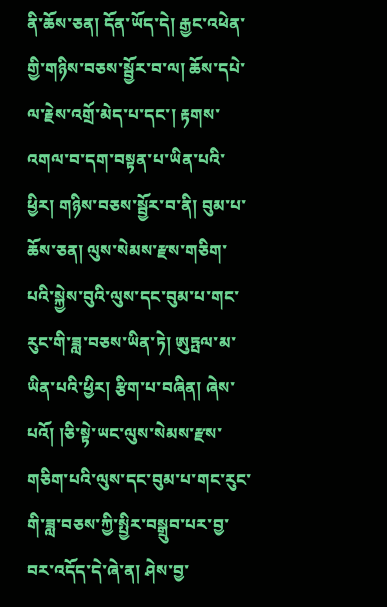ནི་ཆོས་ཅན། དོན་ཡོད་དེ། རྒྱང་འཕེན་གྱི་གཉིས་བཅས་སྦྱོར་བ་ལ། ཆོས་དཔེ་ལ་རྗེས་འགྲོ་མེད་པ་དང་། རྟགས་འགལ་བ་དག་བསྟན་པ་ཡིན་པའི་ཕྱིར། གཉིས་བཅས་སྦྱོར་བ་ནི། བུམ་པ་ཆོས་ཅན། ལུས་སེམས་རྫས་གཅིག་པའི་སྐྱེས་བུའི་ལུས་དང་བུམ་པ་གང་རུང་གི་ཟླ་བཅས་ཡིན་ཏེ། ཨུཏྤལ་མ་ཡིན་པའི་ཕྱིར། རྩིག་པ་བཞིན། ཞེས་པའོ། །ཅི་སྟེ་ཡང་ལུས་སེམས་རྫས་གཅིག་པའི་ལུས་དང་བུམ་པ་གང་རུང་གི་ཟླ་བཅས་ཀྱི་སྤྱིར་བསྒྲུབ་པར་བྱ་བར་འདོད་དེ་ཞེ་ན། ཤེས་བྱ་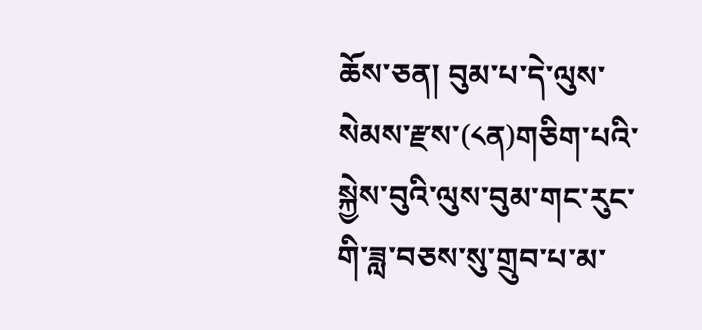ཆོས་ཅན། བུམ་པ་དེ་ལུས་སེམས་རྫས་(༨ན)གཅིག་པའི་སྐྱེས་བུའི་ལུས་བུམ་གང་རུང་གི་ཟླ་བཅས་སུ་གྲུབ་པ་མ་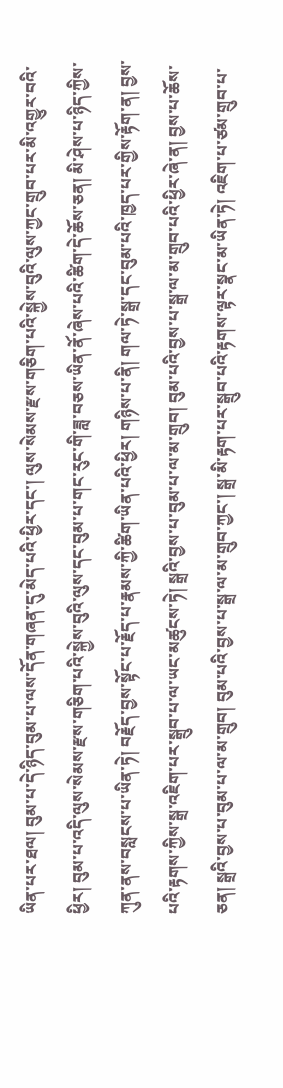ཡིན་པར་ཐལ། བུམ་པ་དེ་ཉིད་བུམ་པ་ལས་དོན་གཞན་དུ་མེད་པའི་ཕྱིར་དང་། ལུས་སེམས་རྫས་གཅིག་པའི་སྐྱེས་བུའི་ལུས་ཀྱང་གྲུབ་པར་མི་འགྱུར་བའི་ཕྱིར། བུམ་པ་འདི་ལུས་སེམས་རྫས་གཅིག་པའི་སྐྱེས་བུའི་ལུས་དང་བུམ་པ་གང་རུང་གི་ཟླ་བཅས་ཡིན་ནོ་ཞེས་པའི་ཚིག་དེ་ཆོས་ཅན། མི་ཤེས་པ་ཉིད་ཀྱིས་ཀུན་ནས་བསླངས་པ་ཡིན་ཏེ། བརྗོད་བྱས་སྟོང་པ་རྗོད་པ་རྣམས་ཀྱི་ཚིག་ཡིན་པའི་ཕྱིར། གཉིས་པ་ནི། གལ་ཏེ་སྒྲ་དང་བུམ་པའི་ཁྱད་པར་གྱིས་རྟོག་ན། བྱས་པའི་རྟགས་ཀྱིས་སྒྲ་འཇིག་པར་སྒྲུབ་པ་ལ་ཡང་མཚུངས་ཏེ། སྒྲའི་བྱས་པ་བུམ་པ་ལ་མ་གྲུབ། བུམ་པའི་བྱས་པ་སྒྲ་ལ་མ་གྲུབ་པའི་ཕྱིར་ཞེ་ན། བྱས་པ་ཆོས་ཅན། སྒྲའི་བྱས་པ་བུམ་པ་ལ་མ་གྲུབ། བུམ་པའི་བྱས་པ་སྒྲ་ལ་མ་གྲུབ་ཀྱང་། སྒྲ་མི་རྟག་པར་སྒྲུབ་པའི་རྟགས་ལྟར་སྣང་མ་ཡིན་ཏེ། འཇིག་པ་ཙམ་གྲུབ་པ་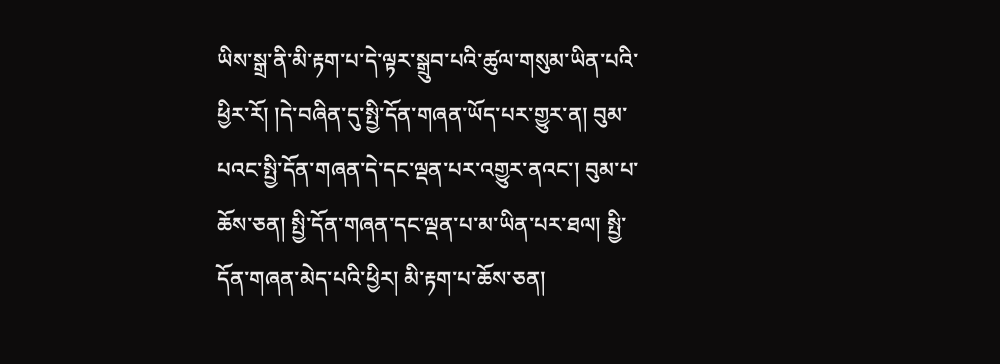ཡིས་སྒྲ་ནི་མི་རྟག་པ་དེ་ལྟར་སྒྲུབ་པའི་ཚུལ་གསུམ་ཡིན་པའི་ཕྱིར་རོ། །དེ་བཞིན་དུ་སྤྱི་དོན་གཞན་ཡོད་པར་གྱུར་ན། བུམ་པའང་སྤྱི་དོན་གཞན་དེ་དང་ལྡན་པར་འགྱུར་ནའང་། བུམ་པ་ཆོས་ཅན། སྤྱི་དོན་གཞན་དང་ལྡན་པ་མ་ཡིན་པར་ཐལ། སྤྱི་དོན་གཞན་མེད་པའི་ཕྱིར། མི་རྟག་པ་ཆོས་ཅན།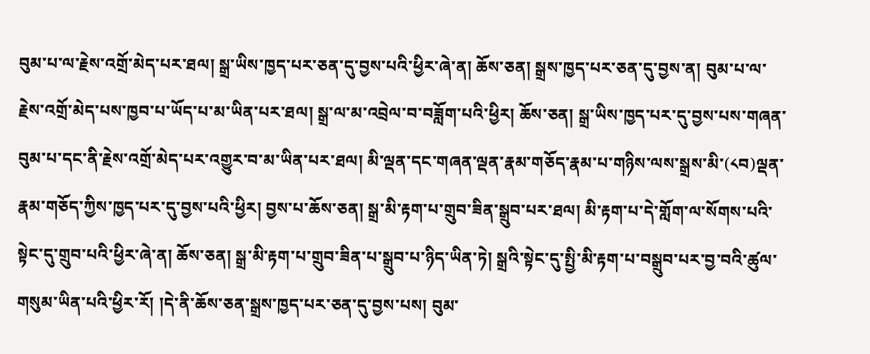བུམ་པ་ལ་རྗེས་འགྲོ་མེད་པར་ཐལ། སྒྲ་ཡིས་ཁྱད་པར་ཅན་དུ་བྱས་པའི་ཕྱིར་ཞེ་ན། ཆོས་ཅན། སྒྲས་ཁྱད་པར་ཅན་དུ་བྱས་ན། བུམ་པ་ལ་རྗེས་འགྲོ་མེད་པས་ཁྱབ་པ་ཡོད་པ་མ་ཡིན་པར་ཐལ། སྒྲ་ལ་མ་འབྲེལ་བ་བཟློག་པའི་ཕྱིར། ཆོས་ཅན། སྒྲ་ཡིས་ཁྱད་པར་དུ་བྱས་པས་གཞན་བུམ་པ་དང་ནི་རྗེས་འགྲོ་མེད་པར་འགྱུར་བ་མ་ཡིན་པར་ཐལ། མི་ལྡན་དང་གཞན་ལྡན་རྣམ་གཅོད་རྣམ་པ་གཉིས་ལས་སྒྲས་མི་(༨བ)ལྡན་རྣམ་གཅོད་ཀྱིས་ཁྱད་པར་དུ་བྱས་པའི་ཕྱིར། བྱས་པ་ཆོས་ཅན། སྒྲ་མི་རྟག་པ་གྲུབ་ཟིན་སྒྲུབ་པར་ཐལ། མི་རྟག་པ་དེ་གློག་ལ་སོགས་པའི་སྟེང་དུ་གྲུབ་པའི་ཕྱིར་ཞེ་ན། ཆོས་ཅན། སྒྲ་མི་རྟག་པ་གྲུབ་ཟིན་པ་སྒྲུབ་པ་ཉིད་ཡིན་ཏེ། སྒྲའི་སྟེང་དུ་སྤྱི་མི་རྟག་པ་བསྒྲུབ་པར་བྱ་བའི་ཚུལ་གསུམ་ཡིན་པའི་ཕྱིར་རོ། །དེ་ནི་ཆོས་ཅན་སྒྲས་ཁྱད་པར་ཅན་དུ་བྱས་པས། བུམ་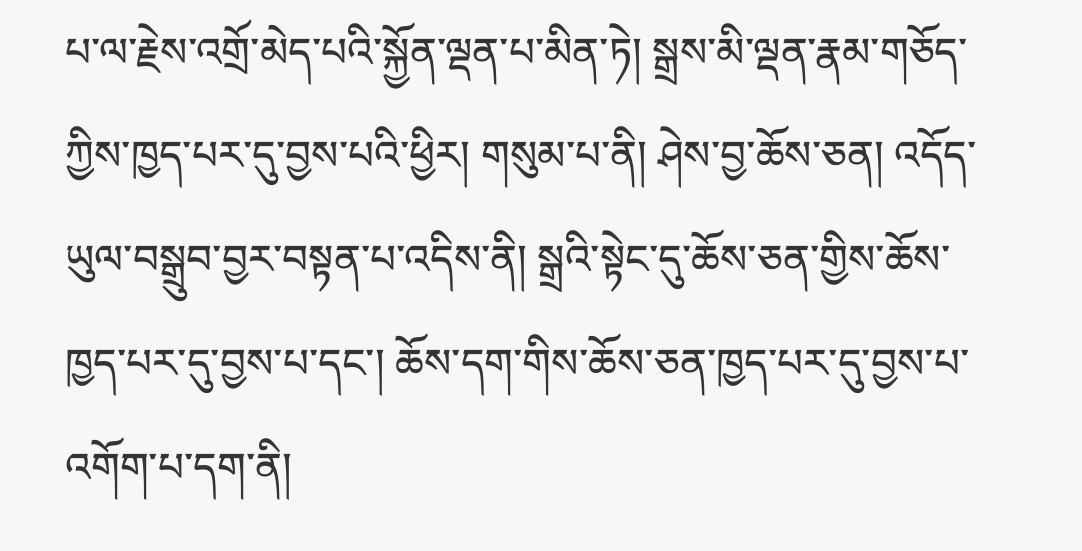པ་ལ་རྗེས་འགྲོ་མེད་པའི་སྐྱོན་ལྡན་པ་མིན་ཏེ། སྒྲས་མི་ལྡན་རྣམ་གཅོད་ཀྱིས་ཁྱད་པར་དུ་བྱས་པའི་ཕྱིར། གསུམ་པ་ནི། ཤེས་བྱ་ཆོས་ཅན། འདོད་ཡུལ་བསྒྲུབ་བྱར་བསྟན་པ་འདིས་ནི། སྒྲའི་སྟེང་དུ་ཆོས་ཅན་གྱིས་ཆོས་ཁྱད་པར་དུ་བྱས་པ་དང་། ཆོས་དག་གིས་ཆོས་ཅན་ཁྱད་པར་དུ་བྱས་པ་འགོག་པ་དག་ནི།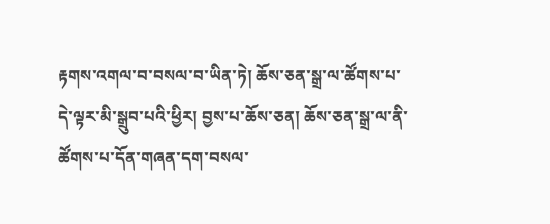རྟགས་འགལ་བ་བསལ་བ་ཡིན་ཏེ། ཆོས་ཅན་སྒྲ་ལ་ཚོགས་པ་དེ་ལྟར་མི་སྒྲུབ་པའི་ཕྱིར། བྱས་པ་ཆོས་ཅན། ཆོས་ཅན་སྒྲ་ལ་ནི་ཚོགས་པ་དོན་གཞན་དག་བསལ་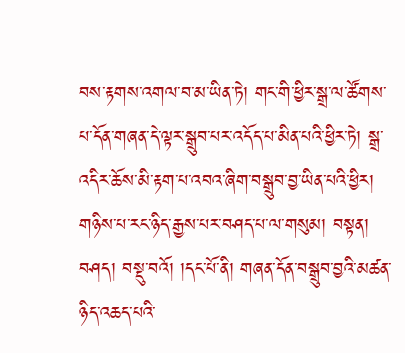བས་རྟགས་འགལ་བ་མ་ཡིན་ཏེ། གང་གི་ཕྱིར་སྒྲ་ལ་ཚོགས་པ་དོན་གཞན་དེ་ལྟར་སྒྲུབ་པར་འདོད་པ་མིན་པའི་ཕྱིར་ཏེ། སྒྲ་འདིར་ཆོས་མི་རྟག་པ་འབའ་ཞིག་བསྒྲུབ་བྱ་ཡིན་པའི་ཕྱིར།
གཉིས་པ་རང་ཉིད་རྒྱས་པར་བཤད་པ་ལ་གསུམ། བསྟན། བཤད། བསྡུ་བའོ། །དང་པོ་ནི། གཞན་དོན་བསྒྲུབ་བྱའི་མཚན་ཉིད་འཆད་པའི་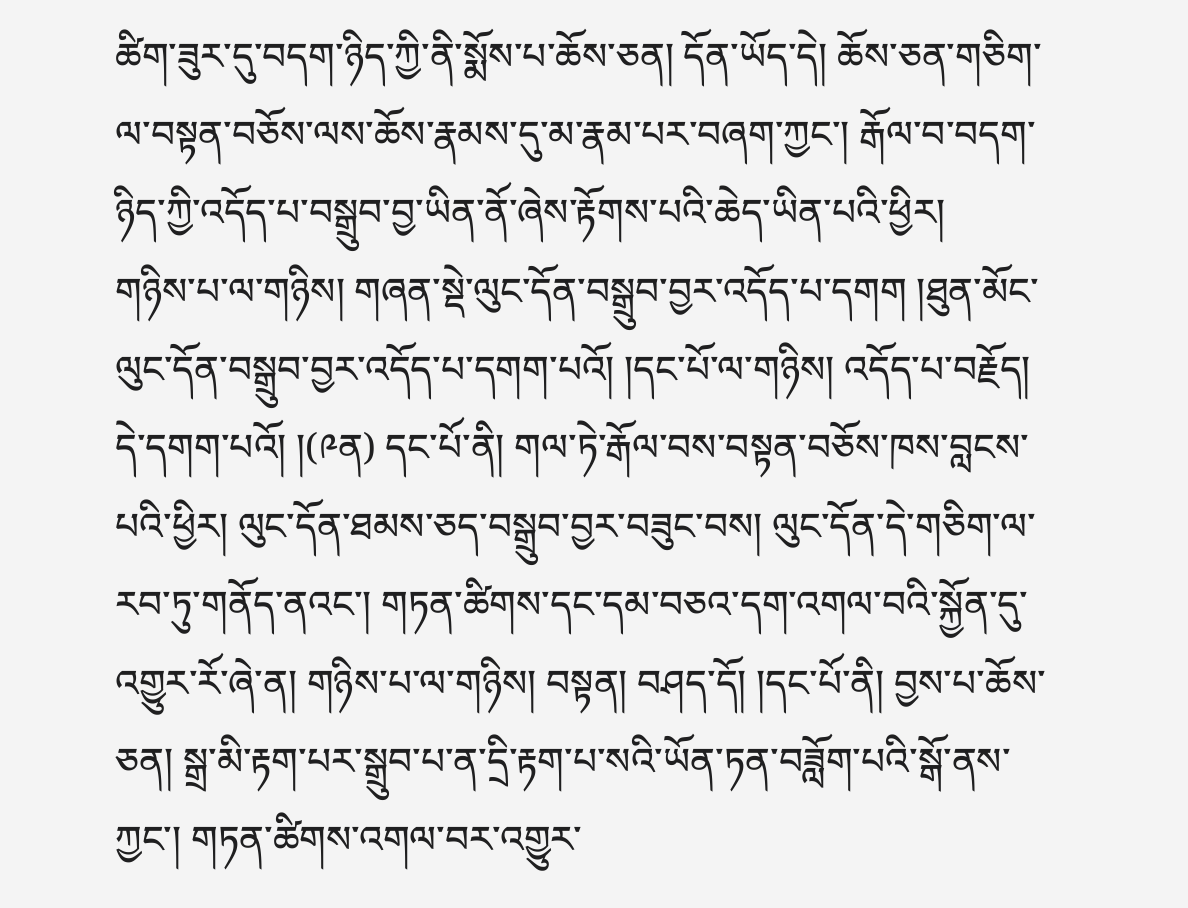ཚིག་ཟུར་དུ་བདག་ཉིད་ཀྱི་ནི་སྨོས་པ་ཆོས་ཅན། དོན་ཡོད་དེ། ཆོས་ཅན་གཅིག་ལ་བསྟན་བཅོས་ལས་ཆོས་རྣམས་དུ་མ་རྣམ་པར་བཞག་ཀྱང་། རྒོལ་བ་བདག་ཉིད་ཀྱི་འདོད་པ་བསྒྲུབ་བྱ་ཡིན་ནོ་ཞེས་རྟོགས་པའི་ཆེད་ཡིན་པའི་ཕྱིར།
གཉིས་པ་ལ་གཉིས། གཞན་སྡེ་ལུང་དོན་བསྒྲུབ་བྱར་འདོད་པ་དགག །ཐུན་མོང་ལུང་དོན་བསྒྲུབ་བྱར་འདོད་པ་དགག་པའོ། །དང་པོ་ལ་གཉིས། འདོད་པ་བརྗོད། དེ་དགག་པའོ། །(༩ན) དང་པོ་ནི། གལ་ཏེ་རྒོལ་བས་བསྟན་བཅོས་ཁས་བླངས་པའི་ཕྱིར། ལུང་དོན་ཐམས་ཅད་བསྒྲུབ་བྱར་བཟུང་བས། ལུང་དོན་དེ་གཅིག་ལ་རབ་ཏུ་གནོད་ནའང་། གཏན་ཚིགས་དང་དམ་བཅའ་དག་འགལ་བའི་སྐྱོན་དུ་འགྱུར་རོ་ཞེ་ན། གཉིས་པ་ལ་གཉིས། བསྟན། བཤད་དོ། །དང་པོ་ནི། བྱས་པ་ཆོས་ཅན། སྒྲ་མི་རྟག་པར་སྒྲུབ་པ་ན་དྲི་རྟག་པ་སའི་ཡོན་ཏན་བཟློག་པའི་སྒོ་ནས་ཀྱང་། གཏན་ཚིགས་འགལ་བར་འགྱུར་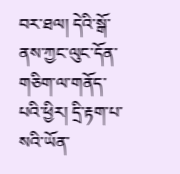བར་ཐལ། དེའི་སྒོ་ནས་ཀྱང་ལུང་དོན་གཅིག་ལ་གནོད་པའི་ཕྱིར། དྲི་རྟག་པ་སའི་ཡོན་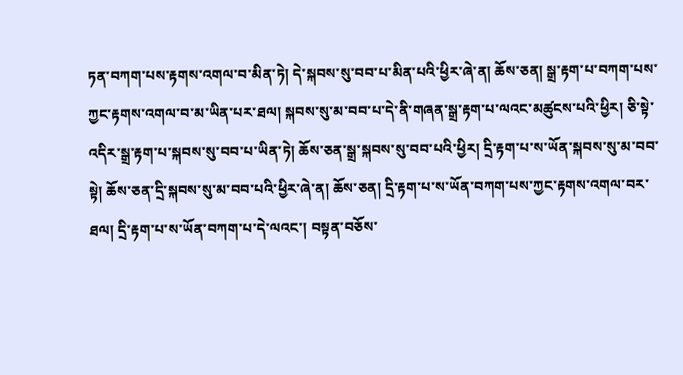ཏན་བཀག་པས་རྟགས་འགལ་བ་མིན་ཏེ། དེ་སྐབས་སུ་བབ་པ་མིན་པའི་ཕྱིར་ཞེ་ན། ཆོས་ཅན། སྒྲ་རྟག་པ་བཀག་པས་ཀྱང་རྟགས་འགལ་བ་མ་ཡིན་པར་ཐལ། སྐབས་སུ་མ་བབ་པ་དེ་ནི་གཞན་སྒྲ་རྟག་པ་ལའང་མཚུངས་པའི་ཕྱིར། ཅི་སྟེ་འདིར་སྒྲ་རྟག་པ་སྐབས་སུ་བབ་པ་ཡིན་ཏེ། ཆོས་ཅན་སྒྲ་སྐབས་སུ་བབ་པའི་ཕྱིར། དྲི་རྟག་པ་ས་ཡོན་སྐབས་སུ་མ་བབ་སྟེ། ཆོས་ཅན་དྲི་སྐབས་སུ་མ་བབ་པའི་ཕྱིར་ཞེ་ན། ཆོས་ཅན། དྲི་རྟག་པ་ས་ཡོན་བཀག་པས་ཀྱང་རྟགས་འགལ་བར་ཐལ། དྲི་རྟག་པ་ས་ཡོན་བཀག་པ་དེ་ལའང་། བསྟན་བཅོས་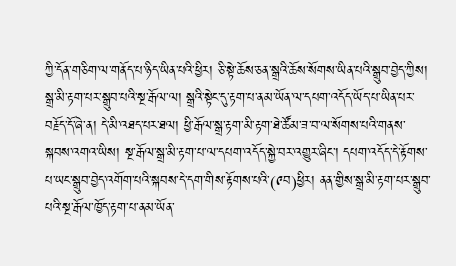ཀྱི་དོན་གཅིག་ལ་གནོད་པ་ཉིད་ཡིན་པའི་ཕྱིར། ཅི་སྟེ་ཆོས་ཅན་སྒྲའི་ཆོས་སོགས་ཡིན་པའི་སྒྲུབ་བྱེད་ཀྱིས། སྒྲ་མི་རྟག་པར་སྒྲུབ་པའི་སྔ་རྒོལ་ལ། སྒྲའི་སྟེང་དུ་རྟག་པ་ནམ་ཡོན་ལ་དཔག་འདོད་ཡོད་པ་ཡིན་པར་བརྗོད་དོ་ཞེ་ན། དེ་མི་འཐད་པར་ཐལ། ཕྱི་རྒོལ་སྒྲ་རྟག་མི་རྟག་ཐེ་ཚོམ་ཟ་བ་ལ་སོགས་པའི་གནས་སྐབས་འགའ་ཡིས། སྔ་རྒོལ་སྒྲ་མི་རྟག་པ་ལ་དཔག་འདོད་སྐྱེ་བར་འགྱུར་ཞིང་། དཔག་འདོད་དེ་རྟོགས་པ་ཡང་སྒྲུབ་བྱེད་འགོག་པའི་སྐབས་དེ་དག་གིས་རྟོགས་པའི་(༩བ)ཕྱིར། ནན་གྱིས་སྒྲ་མི་རྟག་པར་སྒྲུབ་པའི་སྔ་རྒོལ་ཁྱོད་རྟག་པ་ནམ་ཡོན་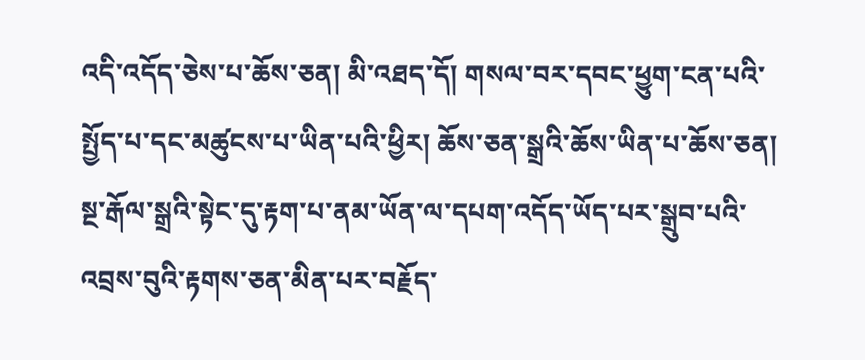འདི་འདོད་ཅེས་པ་ཆོས་ཅན། མི་འཐད་དོ། གསལ་བར་དབང་ཕྱུག་ངན་པའི་སྤྱོད་པ་དང་མཚུངས་པ་ཡིན་པའི་ཕྱིར། ཆོས་ཅན་སྒྲའི་ཆོས་ཡིན་པ་ཆོས་ཅན། སྔ་རྒོལ་སྒྲའི་སྟེང་དུ་རྟག་པ་ནམ་ཡོན་ལ་དཔག་འདོད་ཡོད་པར་སྒྲུབ་པའི་འབྲས་བུའི་རྟགས་ཅན་མིན་པར་བརྗོད་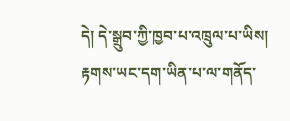དེ། དེ་སྒྲུབ་ཀྱི་ཁྱབ་པ་འཁྲུལ་པ་ཡིས། རྟགས་ཡང་དག་ཡིན་པ་ལ་གནོད་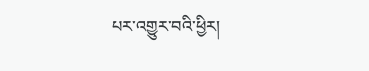པར་འགྱུར་བའི་ཕྱིར།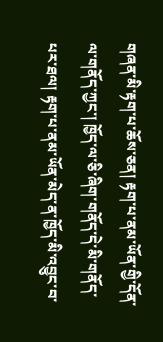གཞན་མི་རྟག་པ་ཆོས་ཅན། རྟག་པ་ནམ་ཡོན་གྱི་དོན་ལ་གནོད་ཀྱང་། ཁྱོད་ལ་ཅི་ཞིག་གནོད་དེ་མི་གནོད་པར་ཐལ། རྟག་པ་ནམ་ཡོན་མེད་ན་ཁྱོད་མི་འབྱུང་བ་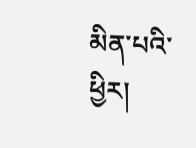མིན་པའི་ཕྱིར།